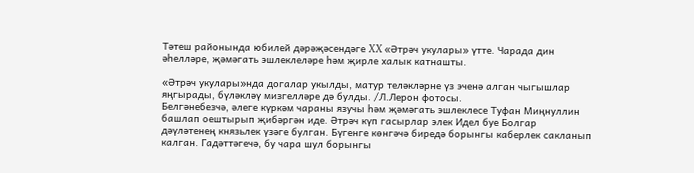Тәтеш районында юбилей дәрәҗәсендәге XX «Әтрәч укулары» үтте. Чарада дин әһелләре, җәмәгать эшлеклеләре һәм җирле халык катнашты.

«Әтрәч укулары»нда догалар укылды, матур теләкләрне үз эченә алган чыгышлар яңгырады, бүләкләү мизгелләре дә булды. /Л.Лерон фотосы.
Белгәнебезчә, әлеге күркәм чараны язучы һәм җәмәгать эшлеклесе Туфан Миңнуллин башлап оештырып җибәргән иде. Әтрәч күп гасырлар элек Идел буе Болгар дәүләтенең князьлек үзәге булган. Бүгенге көнгәчә биредә борынгы каберлек сакланып калган. Гадәттәгечә, бу чара шул борынгы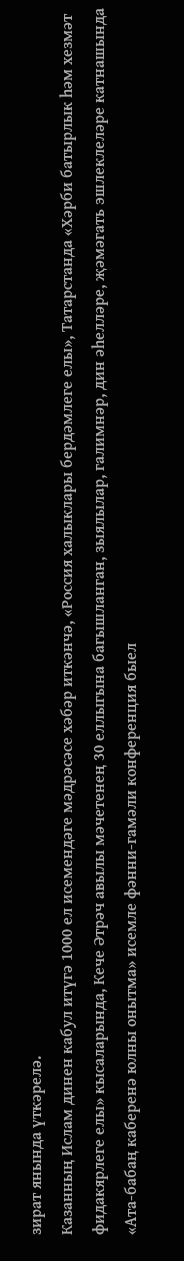зират янында үткәрелә.
Казанның Ислам динен кабул итүгә 1000 ел исемендәге мәдрәсәсе хәбәр иткәнчә, «Россия халыклары бердәмлеге елы», Татарстанда «Хәрби батырлык һәм хезмәт фидакярлеге елы» кысаларында, Кече Әтрәч авылы мәчетенең 30 еллыгына багышланган, зыялылар, галимнәр, дин әһелләре, җәмәгать эшлеклеләре катнашында «Ата-бабаң каберенә юлны онытма» исемле фәнни-гамәли конференция быел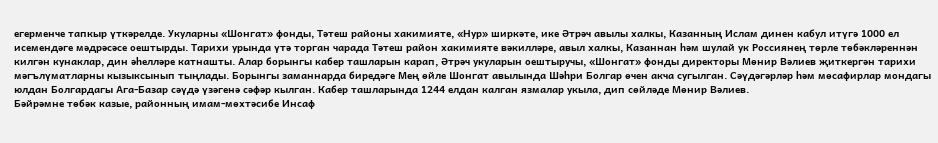егерменче тапкыр үткәрелде. Укуларны «Шонгат» фонды, Тәтеш районы хакимияте, «Нур» ширкәте, ике Әтрәч авылы халкы, Казанның Ислам динен кабул итүгә 1000 ел исемендәге мәдрәсәсе оештырды. Тарихи урында үтә торган чарада Тәтеш район хакимияте вәкилләре, авыл халкы, Казаннан һәм шулай ук Россиянең төрле төбәкләреннән килгән кунаклар, дин әһелләре катнашты. Алар борынгы кабер ташларын карап, Әтрәч укуларын оештыручы, «Шонгат» фонды директоры Мөнир Вәлиев җиткергән тарихи мәгълүматларны кызыксынып тыңлады. Борынгы заманнарда биредәге Мең өйле Шонгат авылында Шәһри Болгар өчен акча сугылган. Сәүдәгәрләр һәм мөсафирлар мондагы юлдан Болгардагы Ага-Базар сәүдә үзәгенә сәфәр кылган. Кабер ташларында 1244 елдан калган язмалар укыла, дип сөйләде Мөнир Вәлиев.
Бәйрәмне төбәк казые, районның имам-мөхтәсибе Инсаф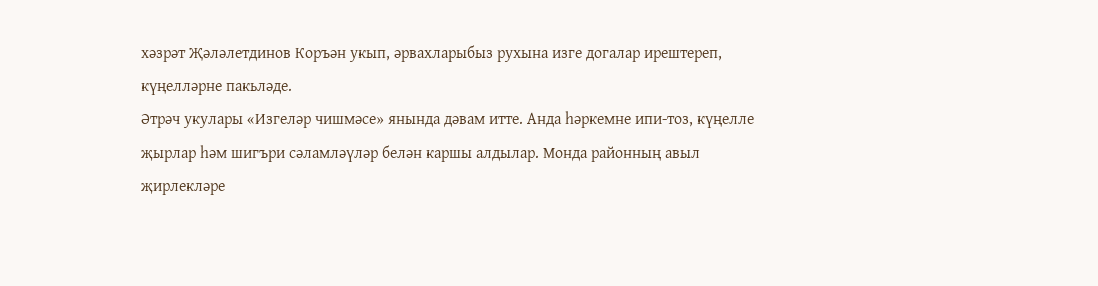хәзрәт Җәләлетдинов Коръән укып, әрвахларыбыз рухына изге догалар ирештереп, күңелләрне пакьләде.
Әтрәч укулары «Изгеләр чишмәсе» янында дәвам итте. Анда һәркемне ипи-тоз, күңелле җырлар һәм шигъри сәламләүләр белән каршы алдылар. Монда районның авыл җирлекләре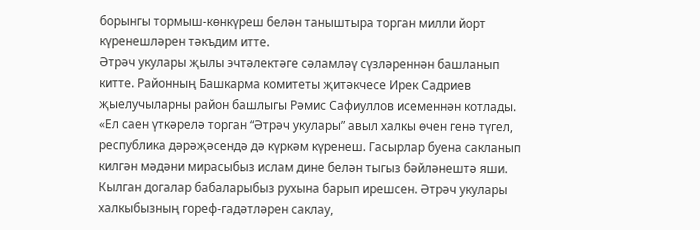борынгы тормыш-көнкүреш белән таныштыра торган милли йорт күренешләрен тәкъдим итте.
Әтрәч укулары җылы эчтәлектәге сәламләү сүзләреннән башланып китте. Районның Башкарма комитеты җитәкчесе Ирек Садриев җыелучыларны район башлыгы Рәмис Сафиуллов исеменнән котлады. «Ел саен үткәрелә торган “Әтрәч укулары” авыл халкы өчен генә түгел, республика дәрәҗәсендә дә күркәм күренеш. Гасырлар буена сакланып килгән мәдәни мирасыбыз ислам дине белән тыгыз бәйләнештә яши. Кылган догалар бабаларыбыз рухына барып ирешсен. Әтрәч укулары халкыбызның гореф-гадәтләрен саклау,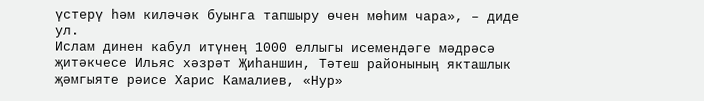үстерү һәм киләчәк буынга тапшыру өчен мөһим чара», – диде ул.
Ислам динен кабул итүнең 1000 еллыгы исемендәге мәдрәсә җитәкчесе Ильяс хәзрәт Җиһаншин, Тәтеш районының якташлык җәмгыяте рәисе Харис Камалиев, «Нур»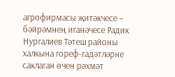агрофирмасы җитәкчесе – бәйрәмнең иганәчесе Радик Нургалиев Тәтеш районы халкына гореф-гадәтләрне саклаган өчен рәхмәт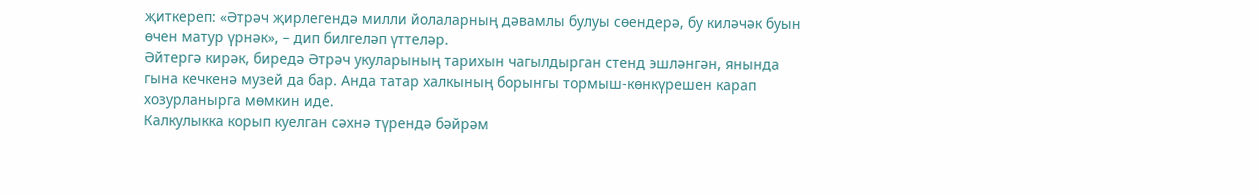җиткереп: «Әтрәч җирлегендә милли йолаларның дәвамлы булуы сөендерә, бу киләчәк буын өчен матур үрнәк», – дип билгеләп үттеләр.
Әйтергә кирәк, биредә Әтрәч укуларының тарихын чагылдырган стенд эшләнгән, янында гына кечкенә музей да бар. Анда татар халкының борынгы тормыш-көнкүрешен карап хозурланырга мөмкин иде.
Калкулыкка корып куелган сәхнә түрендә бәйрәм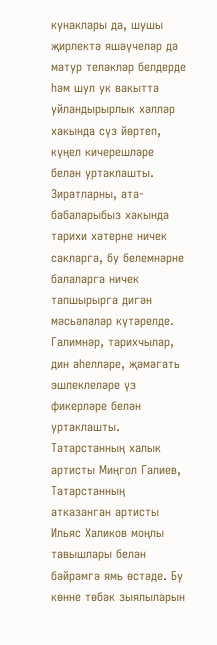кунаклары да, шушы җирлектә яшәүчеләр дә матур теләкләр белдерде һәм шул ук вакытта уйландырырлык хәлләр хакында сүз йөртеп, күңел кичерешләре белән уртаклашты. Зиратларны, ата-бабаларыбыз хакында тарихи хәтерне ничек сакларга, бу белемнәрне балаларга ничек тапшырырга дигән мәсьәләләр күтәрелде. Галимнәр, тарихчылар, дин әһелләре, җәмәгать эшлеклеләре үз фикерләре белән уртаклашты.
Татарстанның халык артисты Миңгол Галиев, Татарстанның атказанган артисты Ильяс Халиков моңлы тавышлары белән бәйрәмгә ямь өстәде. Бу көнне төбәк зыялыларын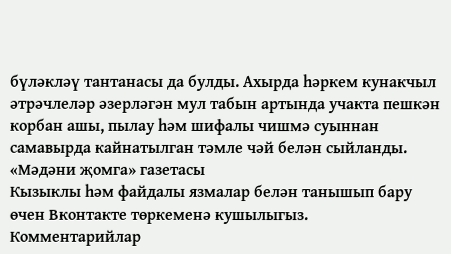бүләкләү тантанасы да булды. Ахырда һәркем кунакчыл әтрәчлеләр әзерләгән мул табын артында учакта пешкән корбан ашы, пылау һәм шифалы чишмә суыннан самавырда кайнатылган тәмле чәй белән сыйланды.
«Мәдәни җомга» газетасы
Кызыклы һәм файдалы язмалар белән танышып бару өчен Вконтакте төркеменә кушылыгыз.
Комментарийлар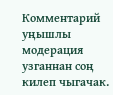Комментарий уңышлы модерация узганнан соң килеп чыгачак.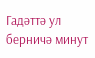Гадәттә ул берничә минут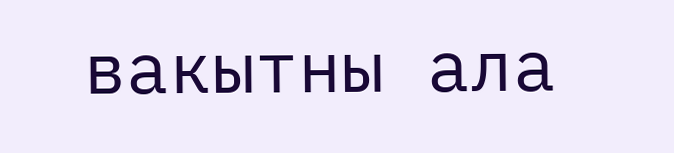вакытны ала